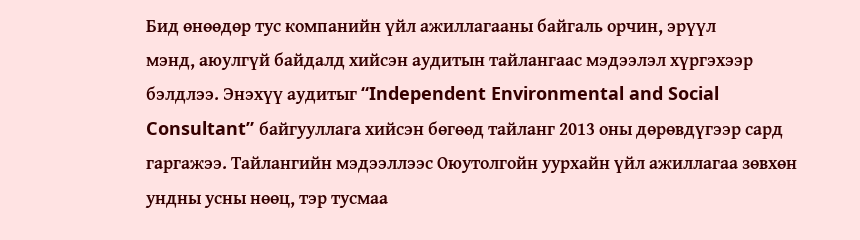Бид өнөөдөр тус компанийн үйл ажиллагааны байгаль орчин, эрүүл
мэнд, аюулгүй байдалд хийсэн аудитын тайлангаас мэдээлэл хүргэхээр
бэлдлээ. Энэхүү аудитыг “Independent Environmental and Social
Consultant” байгууллага хийсэн бөгөөд тайланг 2013 оны дөрөвдүгээр сард
гаргажээ. Тайлангийн мэдээллээс Оюутолгойн уурхайн үйл ажиллагаа зөвхөн
ундны усны нөөц, тэр тусмаа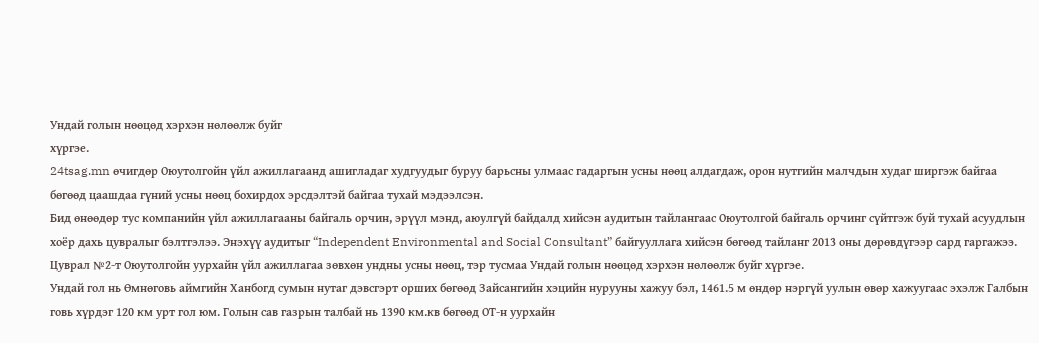Ундай голын нөөцөд хэрхэн нөлөөлж буйг
хүргэе.
24tsag.mn өчигдөр Оюутолгойн үйл ажиллагаанд ашигладаг худгуудыг буруу барьсны улмаас гадаргын усны нөөц алдагдаж, орон нутгийн малчдын худаг ширгэж байгаа бөгөөд цаашдаа гүний усны нөөц бохирдох эрсдэлтэй байгаа тухай мэдээлсэн.
Бид өнөөдөр тус компанийн үйл ажиллагааны байгаль орчин, эрүүл мэнд, аюулгүй байдалд хийсэн аудитын тайлангаас Оюутолгой байгаль орчинг сүйтгэж буй тухай асуудлын хоёр дахь цувралыг бэлтгэлээ. Энэхүү аудитыг “Independent Environmental and Social Consultant” байгууллага хийсэн бөгөөд тайланг 2013 оны дөрөвдүгээр сард гаргажээ. Цуврал №2-т Оюутолгойн уурхайн үйл ажиллагаа зөвхөн ундны усны нөөц, тэр тусмаа Ундай голын нөөцөд хэрхэн нөлөөлж буйг хүргэе.
Ундай гол нь Өмнөговь аймгийн Ханбогд сумын нутаг дэвсгэрт орших бөгөөд Зайсангийн хэцийн нурууны хажуу бэл, 1461.5 м өндөр нэргүй уулын өвөр хажуугаас эхэлж Галбын говь хүрдэг 120 км урт гол юм. Голын сав газрын талбай нь 1390 км.кв бөгөөд ОТ-н уурхайн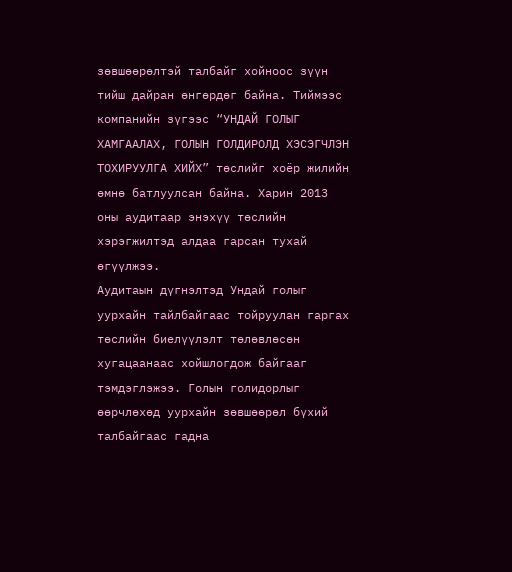зөвшөөрөлтэй талбайг хойноос зүүн тийш дайран өнгөрдөг байна. Тиймээс компанийн зүгээс “УНДАЙ ГОЛЫГ ХАМГААЛАХ, ГОЛЫН ГОЛДИРОЛД ХЭСЭГЧЛЭН ТОХИРУУЛГА ХИЙХ” төслийг хоёр жилийн өмнө батлуулсан байна. Харин 2013 оны аудитаар энэхүү төслийн хэрэгжилтэд алдаа гарсан тухай өгүүлжээ.
Аудитаын дүгнэлтэд Ундай голыг уурхайн тайлбайгаас тойруулан гаргах төслийн биелүүлэлт төлөвлөсөн хугацаанаас хойшлогдож байгааг тэмдэглэжээ. Голын голидорлыг өөрчлөхөд уурхайн зөвшөөрөл бүхий талбайгаас гадна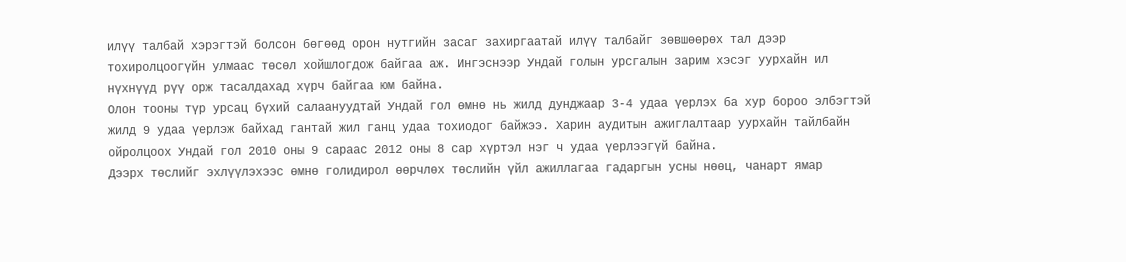илүү талбай хэрэгтэй болсон бөгөөд орон нутгийн засаг захиргаатай илүү талбайг зөвшөөрөх тал дээр тохиролцоогүйн улмаас төсөл хойшлогдож байгаа аж. Ингэснээр Ундай голын урсгалын зарим хэсэг уурхайн ил нүхнүүд рүү орж тасалдахад хүрч байгаа юм байна.
Олон тооны түр урсац бүхий салаануудтай Ундай гол өмнө нь жилд дунджаар 3-4 удаа үерлэх ба хур бороо элбэгтэй жилд 9 удаа үерлэж байхад гантай жил ганц удаа тохиодог байжээ. Харин аудитын ажиглалтаар уурхайн тайлбайн ойролцоох Ундай гол 2010 оны 9 сараас 2012 оны 8 сар хүртэл нэг ч удаа үерлээгүй байна.
Дээрх төслийг эхлүүлэхээс өмнө голидирол өөрчлөх төслийн үйл ажиллагаа гадаргын усны нөөц, чанарт ямар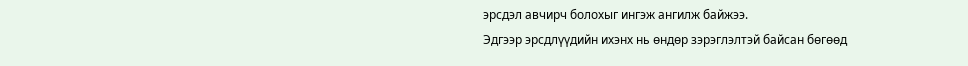эрсдэл авчирч болохыг ингэж ангилж байжээ.
Эдгээр эрсдлүүдийн ихэнх нь өндөр зэрэглэлтэй байсан бөгөөд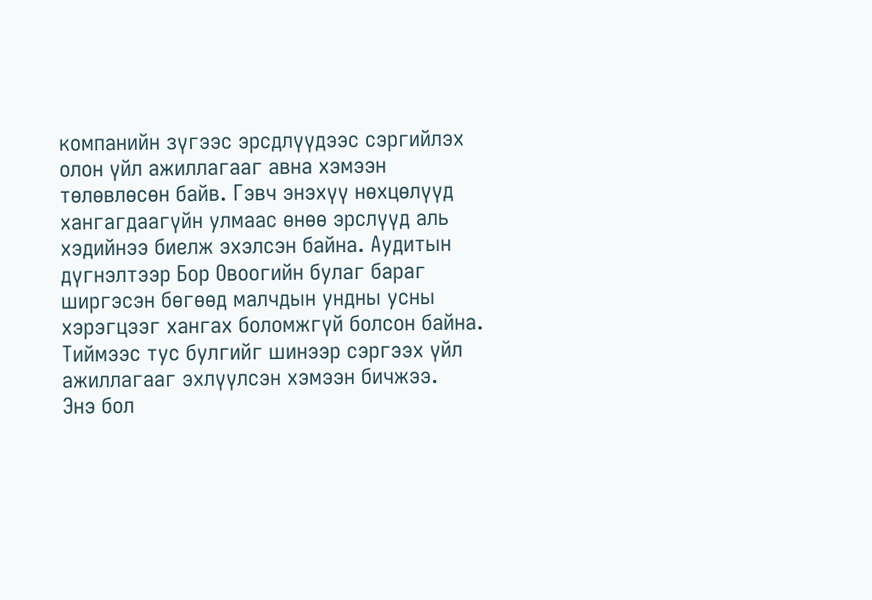компанийн зүгээс эрсдлүүдээс сэргийлэх олон үйл ажиллагааг авна хэмээн төлөвлөсөн байв. Гэвч энэхүү нөхцөлүүд хангагдаагүйн улмаас өнөө эрслүүд аль хэдийнээ биелж эхэлсэн байна. Аудитын дүгнэлтээр Бор Овоогийн булаг бараг ширгэсэн бөгөөд малчдын ундны усны хэрэгцээг хангах боломжгүй болсон байна. Тиймээс тус булгийг шинээр сэргээх үйл ажиллагааг эхлүүлсэн хэмээн бичжээ.
Энэ бол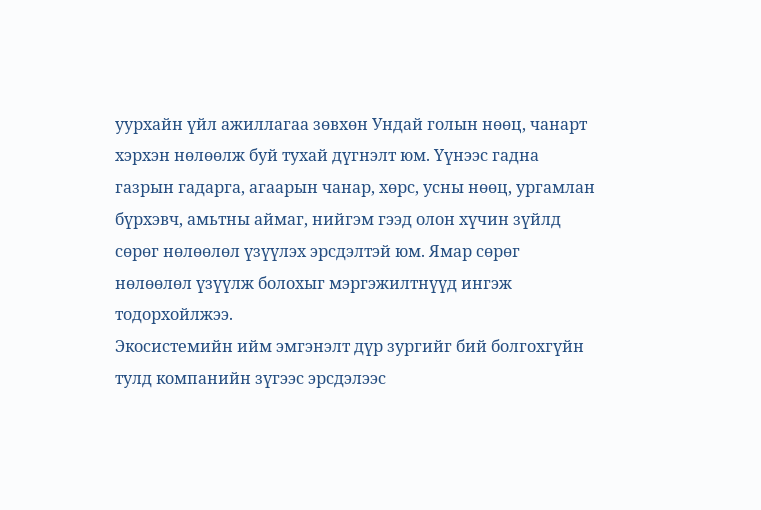уурхайн үйл ажиллагаа зөвхөн Ундай голын нөөц, чанарт хэрхэн нөлөөлж буй тухай дүгнэлт юм. Үүнээс гадна газрын гадарга, агаарын чанар, хөрс, усны нөөц, ургамлан бүрхэвч, амьтны аймаг, нийгэм гээд олон хүчин зүйлд сөрөг нөлөөлөл үзүүлэх эрсдэлтэй юм. Ямар сөрөг нөлөөлөл үзүүлж болохыг мэргэжилтнүүд ингэж тодорхойлжээ.
Экосистемийн ийм эмгэнэлт дүр зургийг бий болгохгүйн тулд компанийн зүгээс эрсдэлээс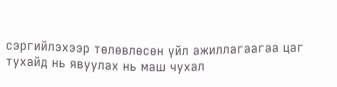сэргийлэхээр төлөвлөсөн үйл ажиллагаагаа цаг тухайд нь явуулах нь маш чухал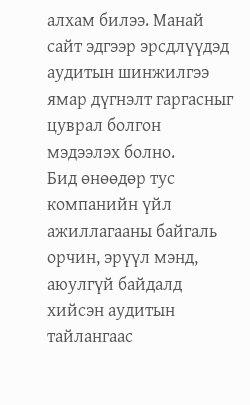алхам билээ. Манай сайт эдгээр эрсдлүүдэд аудитын шинжилгээ ямар дүгнэлт гаргасныг цуврал болгон мэдээлэх болно.
Бид өнөөдөр тус компанийн үйл ажиллагааны байгаль орчин, эрүүл мэнд, аюулгүй байдалд хийсэн аудитын тайлангаас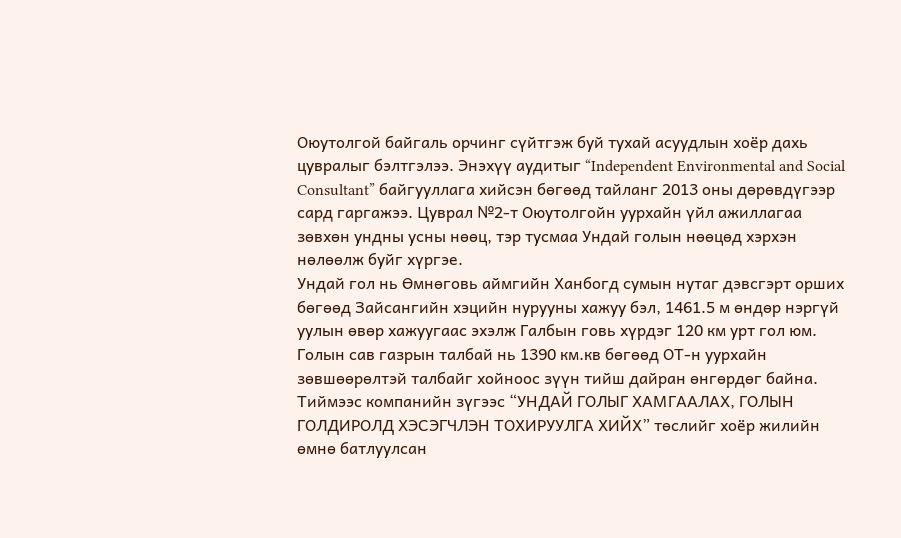Оюутолгой байгаль орчинг сүйтгэж буй тухай асуудлын хоёр дахь цувралыг бэлтгэлээ. Энэхүү аудитыг “Independent Environmental and Social Consultant” байгууллага хийсэн бөгөөд тайланг 2013 оны дөрөвдүгээр сард гаргажээ. Цуврал №2-т Оюутолгойн уурхайн үйл ажиллагаа зөвхөн ундны усны нөөц, тэр тусмаа Ундай голын нөөцөд хэрхэн нөлөөлж буйг хүргэе.
Ундай гол нь Өмнөговь аймгийн Ханбогд сумын нутаг дэвсгэрт орших бөгөөд Зайсангийн хэцийн нурууны хажуу бэл, 1461.5 м өндөр нэргүй уулын өвөр хажуугаас эхэлж Галбын говь хүрдэг 120 км урт гол юм. Голын сав газрын талбай нь 1390 км.кв бөгөөд ОТ-н уурхайн зөвшөөрөлтэй талбайг хойноос зүүн тийш дайран өнгөрдөг байна. Тиймээс компанийн зүгээс “УНДАЙ ГОЛЫГ ХАМГААЛАХ, ГОЛЫН ГОЛДИРОЛД ХЭСЭГЧЛЭН ТОХИРУУЛГА ХИЙХ” төслийг хоёр жилийн өмнө батлуулсан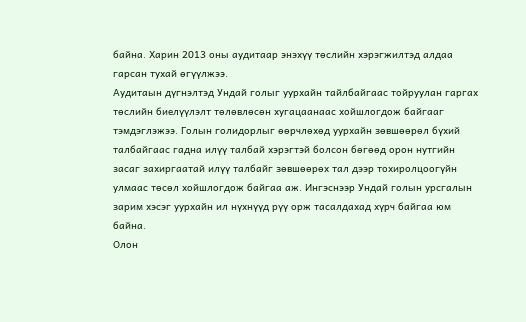байна. Харин 2013 оны аудитаар энэхүү төслийн хэрэгжилтэд алдаа гарсан тухай өгүүлжээ.
Аудитаын дүгнэлтэд Ундай голыг уурхайн тайлбайгаас тойруулан гаргах төслийн биелүүлэлт төлөвлөсөн хугацаанаас хойшлогдож байгааг тэмдэглэжээ. Голын голидорлыг өөрчлөхөд уурхайн зөвшөөрөл бүхий талбайгаас гадна илүү талбай хэрэгтэй болсон бөгөөд орон нутгийн засаг захиргаатай илүү талбайг зөвшөөрөх тал дээр тохиролцоогүйн улмаас төсөл хойшлогдож байгаа аж. Ингэснээр Ундай голын урсгалын зарим хэсэг уурхайн ил нүхнүүд рүү орж тасалдахад хүрч байгаа юм байна.
Олон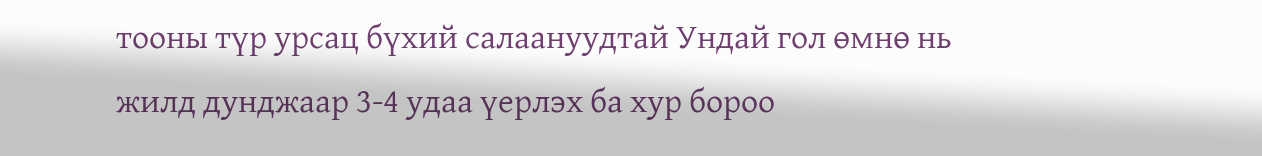тооны түр урсац бүхий салаануудтай Ундай гол өмнө нь жилд дунджаар 3-4 удаа үерлэх ба хур бороо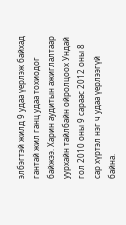элбэгтэй жилд 9 удаа үерлэж байхад гантай жил ганц удаа тохиодог байжээ. Харин аудитын ажиглалтаар уурхайн тайлбайн ойролцоох Ундай гол 2010 оны 9 сараас 2012 оны 8 сар хүртэл нэг ч удаа үерлээгүй байна.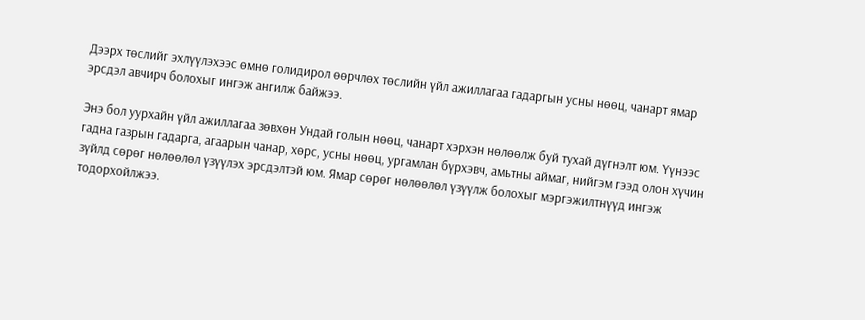Дээрх төслийг эхлүүлэхээс өмнө голидирол өөрчлөх төслийн үйл ажиллагаа гадаргын усны нөөц, чанарт ямар эрсдэл авчирч болохыг ингэж ангилж байжээ.

Энэ бол уурхайн үйл ажиллагаа зөвхөн Ундай голын нөөц, чанарт хэрхэн нөлөөлж буй тухай дүгнэлт юм. Үүнээс гадна газрын гадарга, агаарын чанар, хөрс, усны нөөц, ургамлан бүрхэвч, амьтны аймаг, нийгэм гээд олон хүчин зүйлд сөрөг нөлөөлөл үзүүлэх эрсдэлтэй юм. Ямар сөрөг нөлөөлөл үзүүлж болохыг мэргэжилтнүүд ингэж тодорхойлжээ.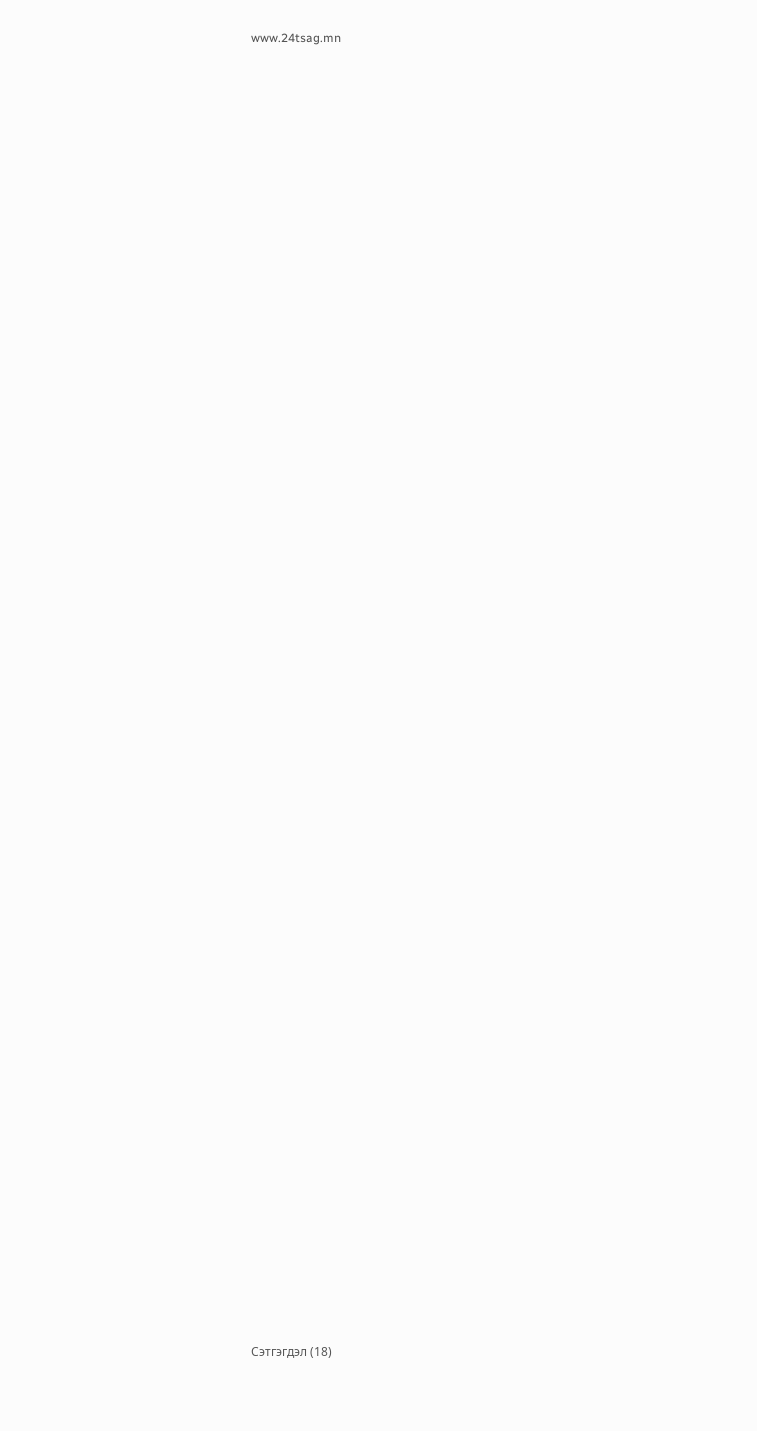www.24tsag.mn




















































Сэтгэгдэл (18)